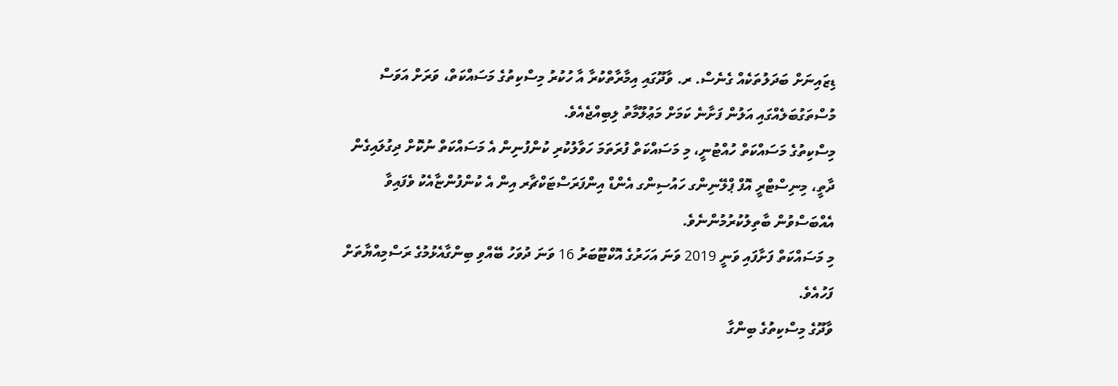ޑިޒައިނަށް ބަދަލުތަކެއް ގެނެސް. ރ. ވާދޫގައި އިމާރާތްކުރާ އާ ހުކުރު މިސްކިތުގެ މަސައްކަތް، ވަރަށް އަވަސް މުސްތަގުބަލެއްގައި އަލުން ފަށާނެ ކަމަށް މަޢުލޫމާތު ލިބިއްޖެއެވެ.
މިސްކިތުގެ މަސައްކަތް ހުއްޓުނީ، މި މަސައްކަތް ފުރަތަމަ ހަވާލުކުރި ކުންފުނިން އެ މަސައްކަތް ނުކޮށް ދިގުލައިގެން ދާތީ، މިނިސްޓްރީ އޮފް ޕްލޭނިންގ ހައުސިންގ އެންޑް އިންފަރަސްޓަކްޗާރ އިން އެ ކުންފުންޏާއެކު ވެފައިވާ އެއްބަސްވުން ބާތިލުކުރުމުންނެވެ.
މި މަސައްކަތް ފަށާފައި ވަނީ 2019 ވަނަ އަހަރުގެ އޮކްޓޫބަރު 16 ވަނަ ދުވަހު ބޭއްވި ބިންގާއެޅުމުގެ ރަސްމިއްޔާތަށް ފަހުއެވެ.
ވާދޫގެ މިސްކިތުގެ ބިންގާ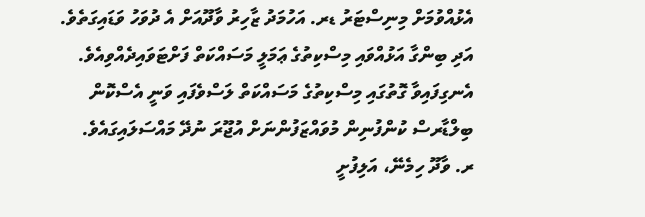އެޅުއްވުމަށް މިނިސްޓަރު ޑރ. އަހުމަދު ޒާހިރު ވާދޫއަށް އެ ދުވަހު ވަޑައިގަތެވެ. އަދި ބިންގާ އަޅުއްވައި މިސްކިތުގެ ޢަމަލީ މަސައްކަތް ފަށްޓަވައިދެއްވިއެވެ.
އެނގިފައިވާ ގޮތުގައި މިސްކިތުގެ މަސައްކަތް ލަސްވެފައި ވަނީ އެސްކޮން ބިލްޑާރސް ކުންފުނިން މުވައްޒަފުންނަށް އުޖޫރަ ނުދޭ މައްސަލައިގައެވެ.
ރ. ވާދޫ ހިމެނޭ، އަލިފުށީ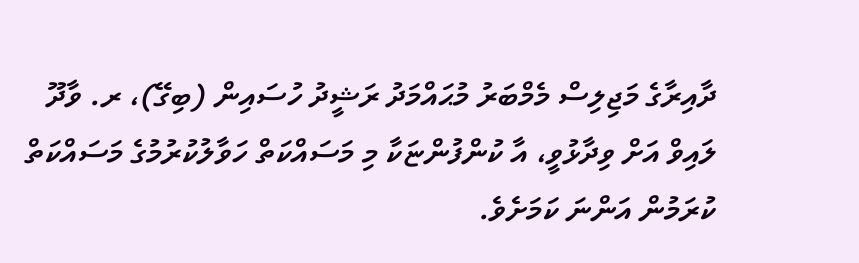ދާއިރާގެ މަޖިލިސް މެމްބަރު މުޙައްމަދު ރަޝީދު ހުސައިން (ބިގޭ)، ރ. ވާދޫ ލައިވް އަށް ވިދާޅުވީ، އާ ކުންފުންޏަކާ މި މަސައްކަތް ހަވާލުކުރުމުގެ މަސައްކަތް ކުރަމުން އަންނަ ކަމަށެވެ.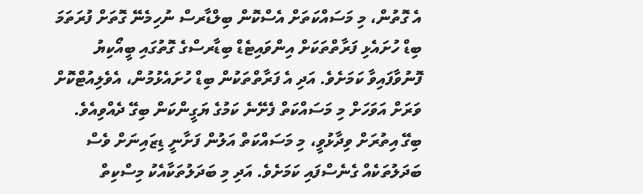އެ ގޮތުން، މި މަސައްކަތަށް އެސްކޮން ބިލްޑާރސް ނުހިމެނޭ ގޮތަށް ފުރަތަމަ ބިޑް ހުށައެޅި ފަރާތްތަކަށް އިންވައިޓެޑް ބިޑާރސްގެ ގޮތުގައި ބީއޯކިޔު ފޮނުވާފައިވާ ކަމަށެވެ. އަދި އެ ފަރާތްތަކުން ބިޑް ހުށައެޅުމުން، އެވެލިއުޓްކޮށް ވަރަށް އަވަހަށް މި މަސައްކަތް ފެށޭނެ ކަމުގެ ޔަގީންކަން ބިގޭ ދެއްވިއެވެ.
ބިގޭ އިތުރަށް ވިދާޅުވީ، މި މަސައްކަތް އަލުން ފަށާނީ ޑިޒައިނަށް ވެސް ބަދަލުތަކެއް ގެނެސްފައި ކަމަށެވެ. އަދި މި ބަދަލުތަކާއެކު މިސްކިތް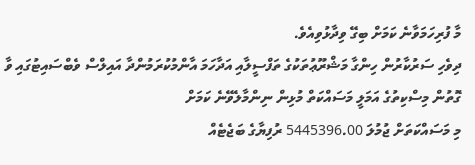މާ ފުރިހަމަވާނެ ކަމަށް ބިގޭ ވިދާޅުވިއެވެ.
ދިވެހި ސަރުކާރުން ހިންގާ މަޝްރޫޢުތަކުގެ ތަފްސީލާއި އަދާހަމަ އާންމުކުރަމުންދާ އައިލްސް ވެބްސައިޓުގައި ވާ ގޮތުން މިސްކިތުގެ އަމަލީ މަސައްކަތް މުޅިން ނިންމާލެވޭނެ ކަމަށް
މި މަސައްކަތަށް ޖުމުލަ 5445396.00 ރުފިޔާގެ ބަޖެޓެއް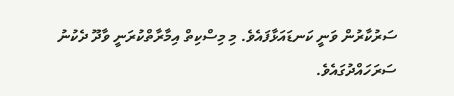ސަރުކާރުން ވަނީ ކަނޑައަޅާފައެވެ. މި މިސްކިތް އިމާރާތްކުރަނީ ވާދޫ ދެކުނު ސަރަހައްދުގައެވެ.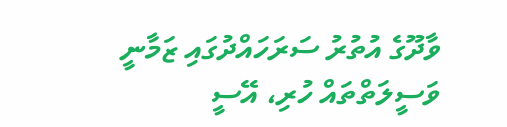ވާދޫގެ އުތުރު ސަރަހައްދުގައި ޒަމާނީ ވަސީލަތްތައް ހުރި، އޭސީ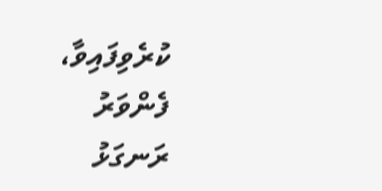ކުރެވިފައިވާ، ފެންވަރު ރަނގަޅު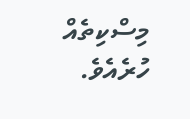މިސްކިތެއް ހުރެއެވެ.